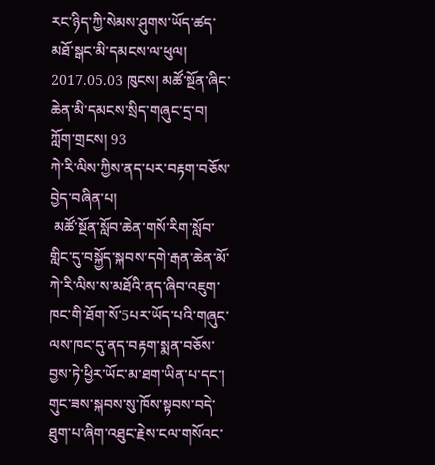རང་ཉིད་ཀྱི་སེམས་ཤུགས་ཡོད་ཚད་མཐོ་སྒང་མི་དམངས་ལ་ཕུལ།
2017.05.03 ཁུངས། མཚོ་སྔོན་ཞིང་ཆེན་མི་དམངས་སྲིད་གཞུང་དྲ་བ། ཀློག་གྲངས། 93
ཀེ་རི་ལིས་ཀྱིས་ནད་པར་བརྟག་བཅོས་བྱེད་བཞིན་པ།
 མཚོ་སྔོན་སློབ་ཆེན་གསོ་རིག་སློབ་གླིང་དུ་བསྐྱོད་སྐབས་དགེ་རྒན་ཆེན་མོ་ཀེ་རི་ལིས་ས་མཐོའི་ནད་ཞིབ་འཇུག་ཁང་གི་ཐོག་སོ་5པར་ཡོད་པའི་གཞུང་ལས་ཁང་དུ་ནད་བརྟག་སྨན་བཅོས་བྱས་ཏེ་ཕྱིར་ཡོང་མ་ཐག་ཡིན་པ་དང་། གུང་ཟས་སྐབས་སུ་ཁོས་སྟབས་བདེ་ཐུག་པ་ཞིག་འཐུང་རྗེས་ངལ་གསོའང་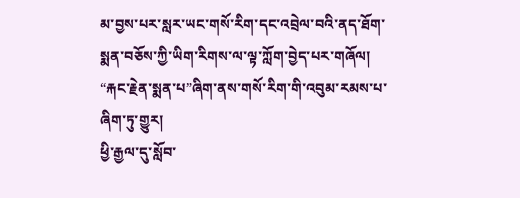མ་བྱས་པར་སླར་ཡང་གསོ་རིག་དང་འབྲེལ་བའི་ནད་ཐོག་སྨན་བཅོས་ཀྱི་ཡིག་རིགས་ལ་ལྟ་ཀློག་བྱེད་པར་གཞོལ།
“རྐང་རྗེན་སྨན་པ”ཞིག་ནས་གསོ་རིག་གི་འབུམ་རམས་པ་ཞིག་ཏུ་གྱུར།
ཕྱི་རྒྱལ་དུ་སློབ་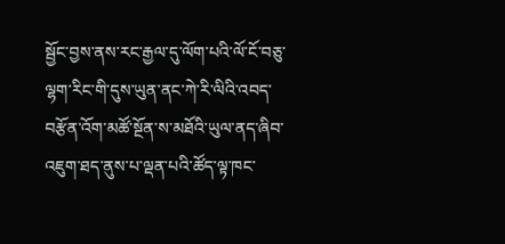སྦྱོང་བྱས་ནས་རང་རྒྱལ་དུ་ལོག་པའི་ལོ་ངོ་བཅུ་ལྷག་རིང་གི་དུས་ཡུན་ནང་ཀེ་རི་ལིའི་འབད་བརྩོན་འོག་མཚོ་སྔོན་ས་མཐོའི་ཡུལ་ནད་ཞིབ་འཇུག་ཐད་ནུས་པ་ལྡན་པའི་ཚོད་ལྟ་ཁང་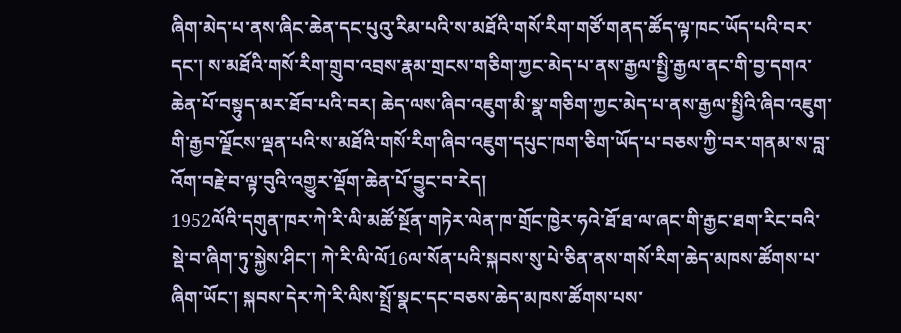ཞིག་མེད་པ་ནས་ཞིང་ཆེན་དང་པུའུ་རིམ་པའི་ས་མཐོའི་གསོ་རིག་གཙོ་གནད་ཚོད་ལྟ་ཁང་ཡོད་པའི་བར་དང་། ས་མཐོའི་གསོ་རིག་གྲུབ་འབྲས་རྣམ་གྲངས་གཅིག་ཀྱང་མེད་པ་ནས་རྒྱལ་སྤྱི་རྒྱལ་ནང་གི་བྱ་དགའ་ཆེན་པོ་བསྟུད་མར་ཐོབ་པའི་བར། ཆེད་ལས་ཞིབ་འཇུག་མི་སྣ་གཅིག་ཀྱང་མེད་པ་ནས་རྒྱལ་སྤྱིའི་ཞིབ་འཇུག་གི་རྒྱབ་ལྗོངས་ལྡན་པའི་ས་མཐོའི་གསོ་རིག་ཞིབ་འཇུག་དཔུང་ཁག་ཅིག་ཡོད་པ་བཅས་ཀྱི་བར་གནམ་ས་བླ་འོག་བརྗེ་བ་ལྟ་བུའི་འགྱུར་ལྡོག་ཆེན་པོ་བྱུང་བ་རེད།
1952ལོའི་དགུན་ཁར་ཀེ་རི་ལི་མཚོ་སྔོན་གཏེར་ལེན་ཁ་གྲོང་ཁྱེར་ཧའེ་ཐོ་ཐ་ལ་ཞང་གི་རྒྱང་ཐག་རིང་བའི་སྡེ་བ་ཞིག་ཏུ་སྐྱེས་ཤིང་། ཀེ་རི་ལི་ལོ16ལ་སོན་པའི་སྐབས་སུ་པེ་ཅིན་ནས་གསོ་རིག་ཆེད་མཁས་ཚོགས་པ་ཞིག་ཡོང་། སྐབས་དེར་ཀེ་རི་ལིས་སྤྲོ་སྣང་དང་བཅས་ཆེད་མཁས་ཚོགས་པས་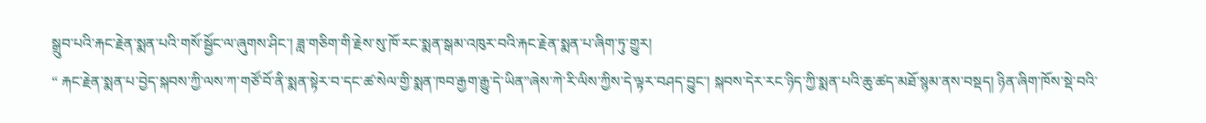སྒྲུབ་པའི་རྐང་རྗེན་སྨན་པའི་གསོ་སྦྱོང་ལ་ཞུགས་ཤིང་། ཟླ་གཅིག་གི་རྗེས་སུ་ཁོ་རང་སྨན་སྒམ་འཁུར་བའི་རྐང་རྗེན་སྨན་པ་ཞིག་ཏུ་གྱུར།
“ རྐང་རྗེན་སྨན་པ་བྱེད་སྐབས་ཀྱི་ལས་ཀ་གཙོ་བོ་ནི་སྨན་སྟེར་བ་དང་ཚ་སེལ་གྱི་སྨན་ཁབ་རྒྱག་རྒྱུ་དེ་ཡིན”ཞེས་ཀེ་རི་ལིས་ཀྱིས་དེ་ལྟར་བཤད་བྱུང་། སྐབས་དེར་རང་ཉིད་ཀྱི་སྨན་པའི་ཆུ་ཚད་མཐོ་སྙམ་ནས་བསྡད། ཉིན་ཞིག་ཁོས་སྡེ་བའི་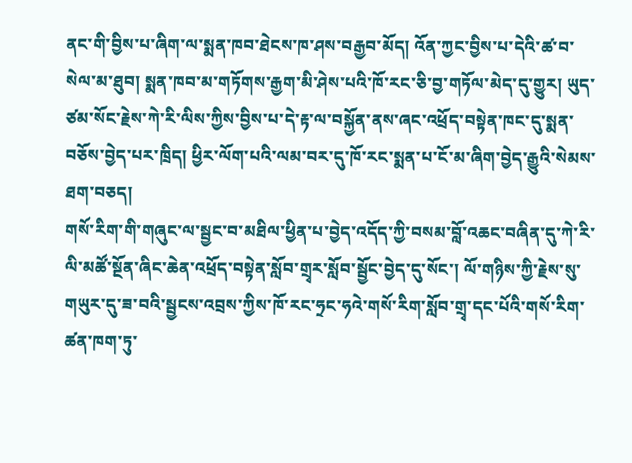ནང་གི་བྱིས་པ་ཞིག་ལ་སྨན་ཁབ་ཐེངས་ཁ་ཤས་བརྒྱབ་མོད། འོན་ཀྱང་བྱིས་པ་དེའི་ཚ་བ་སེལ་མ་ཐུབ། སྨན་ཁབ་མ་གཏོགས་རྒྱག་མི་ཤེས་པའི་ཁོ་རང་ཅི་བྱ་གཏོལ་མེད་དུ་གྱུར། ཡུད་ཙམ་སོང་རྗེས་ཀེ་རི་ལིས་ཀྱིས་བྱིས་པ་དེ་རྟ་ལ་བསྐྱོན་ནས་ཞང་འཕྲོད་བསྟེན་ཁང་དུ་སྨན་བཅོས་བྱེད་པར་ཁྲིད། ཕྱིར་ལོག་པའི་ལམ་བར་དུ་ཁོ་རང་སྨན་པ་ངོ་མ་ཞིག་བྱེད་རྒྱུའི་སེམས་ཐག་བཅད།
གསོ་རིག་གི་གཞུང་ལ་སྦྱང་བ་མཐིལ་ཕྱིན་པ་བྱེད་འདོད་ཀྱི་བསམ་བློ་འཆང་བཞིན་དུ་ཀེ་རི་ལི་མཚོ་སྔོན་ཞིང་ཆེན་འཕྲོད་བསྟེན་སློབ་གྲྭར་སློབ་སྦྱོང་བྱེད་དུ་སོང་། ལོ་གཉིས་ཀྱི་རྗེས་སུ་གཡུར་དུ་ཟ་བའི་སྦྱངས་འབྲས་ཀྱིས་ཁོ་རང་ཧྲང་ཧའེ་གསོ་རིག་སློབ་གྲྭ་དང་པོའི་གསོ་རིག་ཚན་ཁག་ཏུ་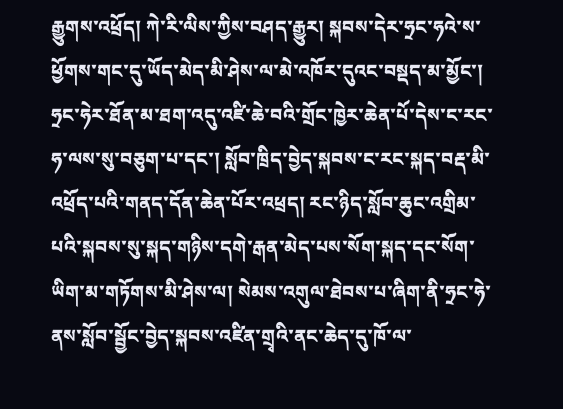རྒྱུགས་འཕྲོད། ཀེ་རི་ལིས་ཀྱིས་བཤད་རྒྱུར། སྐབས་དེར་ཧྲང་ཧའེ་ས་ཕྱོགས་གང་དུ་ཡོད་མེད་མི་ཤེས་ལ་མེ་འཁོར་དུའང་བསྡད་མ་མྱོང་། ཧྲང་ཧེར་ཐོན་མ་ཐག་འདུ་འཛི་ཆེ་བའི་གྲོང་ཁྱེར་ཆེན་པོ་དེས་ང་རང་ཧ་ལས་སུ་བཅུག་པ་དང་། སློབ་ཁྲིད་བྱེད་སྐབས་ང་རང་སྐད་བརྡ་མི་འཕྲོད་པའི་གནད་དོན་ཆེན་པོར་འཕྲད། རང་ཉིད་སློབ་ཆུང་འགྲིམ་པའི་སྐབས་སུ་སྐད་གཉིས་དགེ་རྒན་མེད་པས་སོག་སྐད་དང་སོག་ཡིག་མ་གཏོགས་མི་ཤེས་ལ། སེམས་འགུལ་ཐེབས་པ་ཞིག་ནི་ཧྲང་ཧེ་ནས་སློབ་སྦྱོང་བྱེད་སྐབས་འཛིན་གྲྭའི་ནང་ཆེད་དུ་ཁོ་ལ་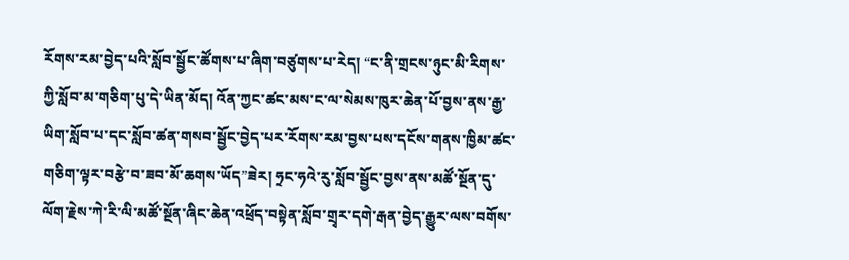རོགས་རམ་བྱེད་པའི་སློབ་སྦྱོང་ཚོགས་པ་ཞིག་བཙུགས་པ་རེད། “ང་ནི་གྲངས་ཉུང་མི་རིགས་ཀྱི་སློབ་མ་གཅིག་པུ་དེ་ཡིན་མོད། འོན་ཀྱང་ཚང་མས་ང་ལ་སེམས་ཁུར་ཆེན་པོ་བྱས་ནས་རྒྱ་ཡིག་སློབ་པ་དང་སློབ་ཚན་གསབ་སྦྱོང་བྱེད་པར་རོགས་རམ་བྱས་པས་དངོས་གནས་ཁྱིམ་ཚང་གཅིག་ལྟར་བརྩེ་བ་ཟབ་མོ་ཆགས་ཡོད”ཟེར། ཧྲང་ཧའེ་རུ་སློབ་སྦྱོང་བྱས་ནས་མཚོ་སྔོན་དུ་ལོག་རྗེས་ཀེ་རི་ལི་མཚོ་སྔོན་ཞིང་ཆེན་འཕྲོད་བསྟེན་སློབ་གྲྭར་དགེ་རྒན་བྱེད་རྒྱུར་ལས་བགོས་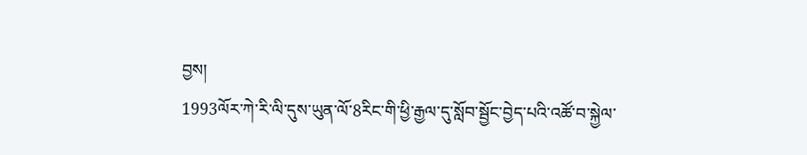བྱས།
1993ལོར་ཀེ་རི་ལི་དུས་ཡུན་ལོ་8རིང་གི་ཕྱི་རྒྱལ་དུ་སློབ་སྦྱོང་བྱེད་པའི་འཚོ་བ་སྐྱེལ་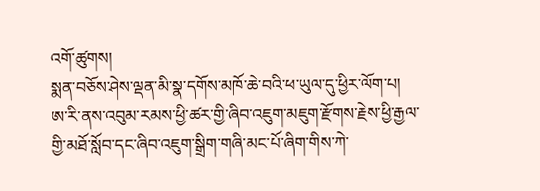འགོ་ཚུགས།
སྨན་བཅོས་ཤེས་ལྡན་མི་སྣ་དགོས་མཁོ་ཆེ་བའི་ཕ་ཡུལ་དུ་ཕྱིར་ལོག་པ།
ཨ་རི་ནས་འབུམ་རམས་ཕྱི་ཚར་གྱི་ཞིབ་འཇུག་མཇུག་རྫོགས་རྗེས་ཕྱི་རྒྱལ་གྱི་མཐོ་སློབ་དང་ཞིབ་འཇུག་སྒྲིག་གཞི་མང་པོ་ཞིག་གིས་ཀེ་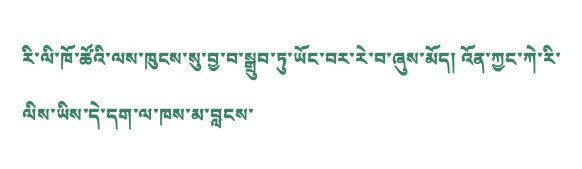རི་ལི་ཁོ་ཚོའི་ལས་ཁུངས་སུ་བྱ་བ་སྒྲུབ་ཏུ་ཡོང་བར་རེ་བ་ཞུས་མོད། འོན་ཀྱང་ཀེ་རི་ལིས་ཡིས་དེ་དག་ལ་ཁས་མ་བླངས་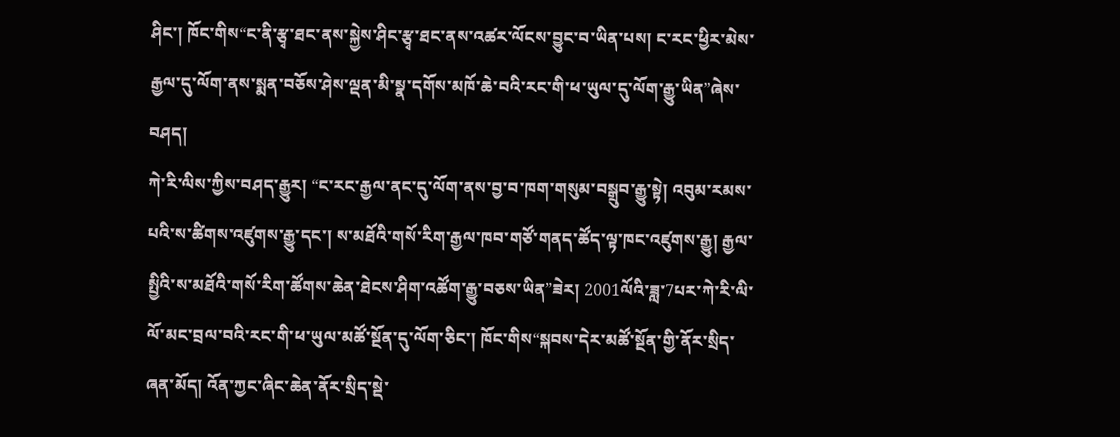ཤིང་། ཁོང་གིས“ང་ནི་རྩྭ་ཐང་ནས་སྐྱེས་ཤིང་རྩྭ་ཐང་ནས་འཚར་ལོངས་བྱུང་བ་ཡིན་པས། ང་རང་ཕྱིར་མེས་རྒྱལ་དུ་ལོག་ནས་སྨན་བཅོས་ཤེས་ལྡན་མི་སྣ་དགོས་མཁོ་ཆེ་བའི་རང་གི་ཕ་ཡུལ་དུ་ལོག་རྒྱུ་ཡིན”ཞེས་བཤད།
ཀེ་རི་ལིས་ཀྱིས་བཤད་རྒྱུར། “ང་རང་རྒྱལ་ནང་དུ་ལོག་ནས་བྱ་བ་ཁག་གསུམ་བསྒྲུབ་རྒྱུ་སྟེ། འབུམ་རམས་པའི་ས་ཚིགས་འཛུགས་རྒྱུ་དང་། ས་མཐོའི་གསོ་རིག་རྒྱལ་ཁབ་གཙོ་གནད་ཚོད་ལྟ་ཁང་འཛུགས་རྒྱུ། རྒྱལ་སྤྱིའི་ས་མཐོའི་གསོ་རིག་ཚོགས་ཆེན་ཐེངས་ཤིག་འཚོག་རྒྱུ་བཅས་ཡིན”ཟེར། 2001ལོའི་ཟླ་7པར་ཀེ་རི་ལི་ལོ་མང་བྲལ་བའི་རང་གི་ཕ་ཡུལ་མཚོ་སྔོན་དུ་ལོག་ཅིང་། ཁོང་གིས“སྐབས་དེར་མཚོ་སྔོན་གྱི་ནོར་སྲིད་ཞན་མོད། འོན་ཀྱང་ཞིང་ཆེན་ནོར་སྲིད་སྡེ་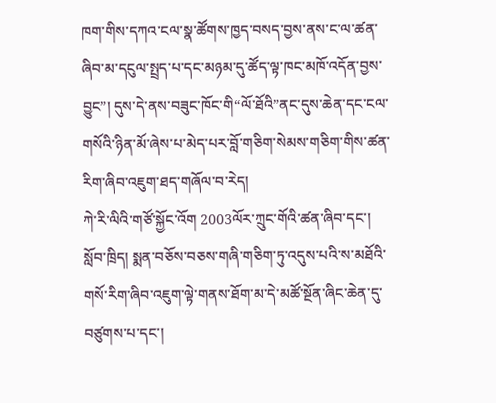ཁག་གིས་དཀའ་ངལ་སྣ་ཚོགས་ཁྱད་བསད་བྱས་ནས་ང་ལ་ཚན་ཞིབ་མ་དངུལ་སྤྲད་པ་དང་མཉམ་དུ་ཚོད་ལྟ་ཁང་མཁོ་འདོན་བྱས་བྱུང”། དུས་དེ་ནས་བཟུང་ཁོང་གི“ལོ་ཐོའི”ནང་དུས་ཆེན་དང་ངལ་གསོའི་ཉིན་མོ་ཞེས་པ་མེད་པར་བློ་གཅིག་སེམས་གཅིག་གིས་ཚན་རིག་ཞིབ་འཇུག་ཐད་གཞོལ་བ་རེད།
ཀེ་རི་ལིའི་གཙོ་སྐྱོང་འོག 2003ལོར་ཀྲུང་གོའི་ཚན་ཞིབ་དང་། སློབ་ཁྲིད། སྨན་བཅོས་བཅས་གཞི་གཅིག་ཏུ་འདུས་པའི་ས་མཐོའི་གསོ་རིག་ཞིབ་འཇུག་ལྟེ་གནས་ཐོག་མ་དེ་མཚོ་སྔོན་ཞིང་ཆེན་དུ་བཙུགས་པ་དང་།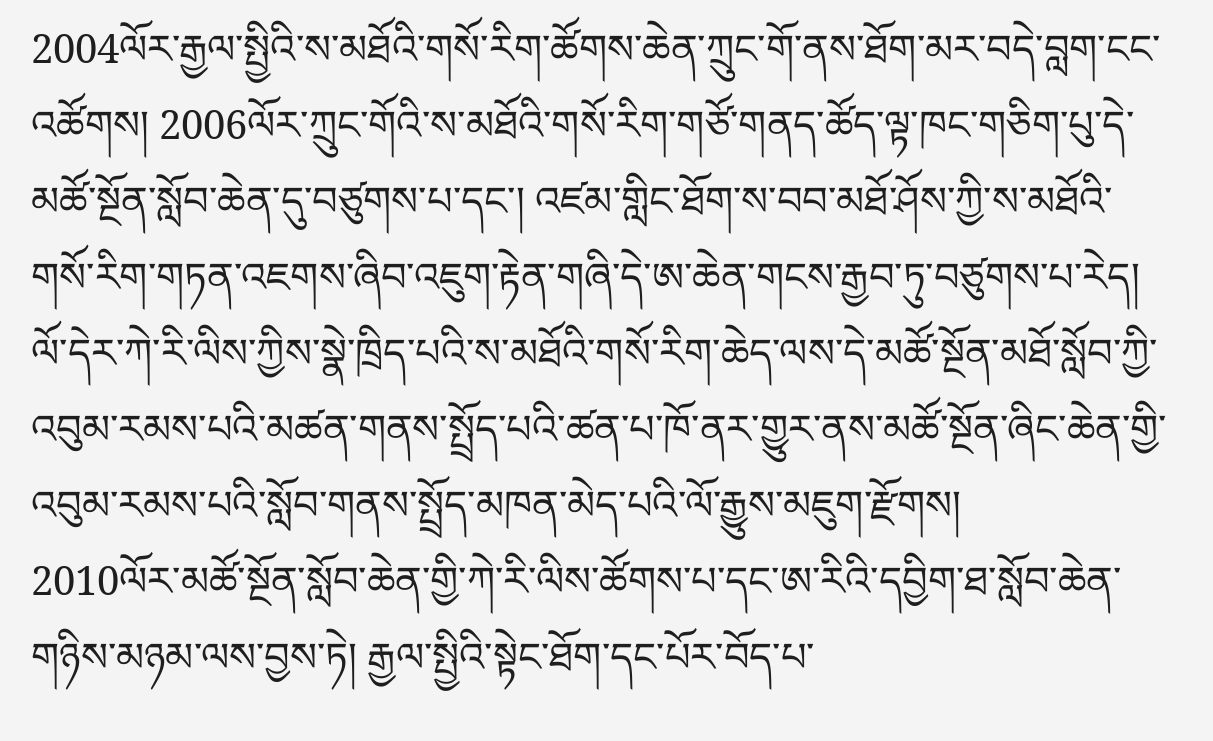2004ལོར་རྒྱལ་སྤྱིའི་ས་མཐོའི་གསོ་རིག་ཚོགས་ཆེན་ཀྲུང་གོ་ནས་ཐོག་མར་བདེ་བླག་ངང་འཚོགས། 2006ལོར་ཀྲུང་གོའི་ས་མཐོའི་གསོ་རིག་གཙོ་གནད་ཚོད་ལྟ་ཁང་གཅིག་པུ་དེ་མཚོ་སྔོན་སློབ་ཆེན་དུ་བཙུགས་པ་དང་། འཛམ་གླིང་ཐོག་ས་བབ་མཐོ་ཤོས་ཀྱི་ས་མཐོའི་གསོ་རིག་གཏན་འཇགས་ཞིབ་འཇུག་རྟེན་གཞི་དེ་ཨ་ཆེན་གངས་རྒྱབ་ཏུ་བཙུགས་པ་རེད། ལོ་དེར་ཀེ་རི་ལིས་ཀྱིས་སྣེ་ཁྲིད་པའི་ས་མཐོའི་གསོ་རིག་ཆེད་ལས་དེ་མཚོ་སྔོན་མཐོ་སློབ་ཀྱི་འབུམ་རམས་པའི་མཚན་གནས་སྤྲོད་པའི་ཚན་པ་ཁོ་ནར་གྱུར་ནས་མཚོ་སྔོན་ཞིང་ཆེན་གྱི་འབུམ་རམས་པའི་སློབ་གནས་སྤྲོད་མཁན་མེད་པའི་ལོ་རྒྱུས་མཇུག་རྫོགས།
2010ལོར་མཚོ་སྔོན་སློབ་ཆེན་གྱི་ཀེ་རི་ལིས་ཚོགས་པ་དང་ཨ་རིའི་དབྱིག་ཐ་སློབ་ཆེན་གཉིས་མཉམ་ལས་བྱས་ཏེ། རྒྱལ་སྤྱིའི་སྟེང་ཐོག་དང་པོར་བོད་པ་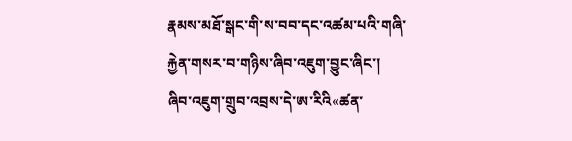རྣམས་མཐོ་སྒང་གི་ས་བབ་དང་འཚམ་པའི་གཞི་རྐྱེན་གསར་བ་གཉིས་ཞིབ་འཇུག་བྱུང་ཞིང་། ཞིབ་འཇུག་གྲུབ་འབྲས་དེ་ཨ་རིའི«ཚན་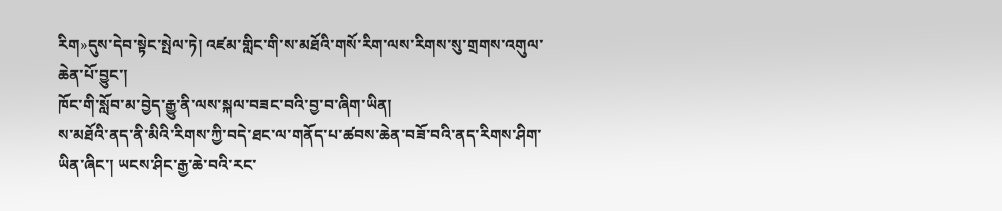རིག»དུས་དེབ་སྟེང་སྤེལ་ཏེ། འཛམ་གླིང་གི་ས་མཐོའི་གསོ་རིག་ལས་རིགས་སུ་གྲགས་འགུལ་ཆེན་པོ་བྱུང་།
ཁོང་གི་སློབ་མ་བྱེད་རྒྱུ་ནི་ལས་སྐལ་བཟང་བའི་བྱ་བ་ཞིག་ཡིན།
ས་མཐོའི་ནད་ནི་མིའི་རིགས་ཀྱི་བདེ་ཐང་ལ་གནོད་པ་ཚབས་ཆེན་བཟོ་བའི་ནད་རིགས་ཤིག་ཡིན་ཞིང་། ཡངས་ཤིང་རྒྱ་ཆེ་བའི་རང་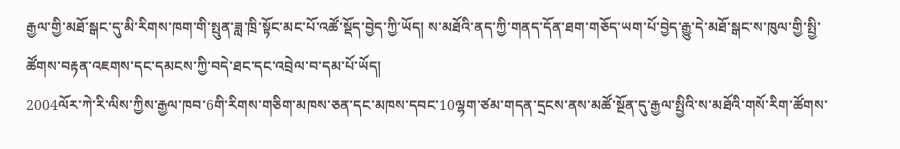རྒྱལ་གྱི་མཐོ་སྒང་དུ་མི་རིགས་ཁག་གི་སྤུན་ཟླ་ཁྲི་སྟོང་མང་པོ་འཚོ་སྡོད་བྱེད་ཀྱི་ཡོད། ས་མཐོའི་ནད་ཀྱི་གནད་དོན་ཐག་གཅོད་ཡག་པོ་བྱེད་རྒྱུ་དེ་མཐོ་སྒང་ས་ཁུལ་གྱི་སྤྱི་ཚོགས་བརྟན་འཇགས་དང་དམངས་ཀྱི་བདེ་ཐང་དང་འབྲེལ་བ་དམ་པོ་ཡོད།
2004ལོར་ཀེ་རི་ལིས་ཀྱིས་རྒྱལ་ཁབ་6གི་རིགས་གཅིག་མཁས་ཅན་དང་མཁས་དབང་10ལྷག་ཙམ་གདན་དྲངས་ནས་མཚོ་སྔོན་དུ་རྒྱལ་སྤྱིའི་ས་མཐོའི་གསོ་རིག་ཚོགས་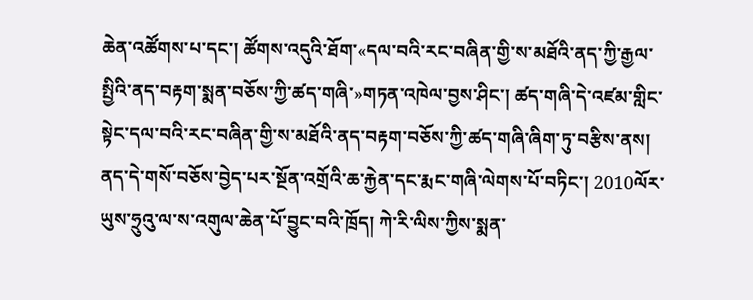ཆེན་འཚོགས་པ་དང་། ཚོགས་འདུའི་ཐོག་«དལ་བའི་རང་བཞིན་གྱི་ས་མཐོའི་ནད་ཀྱི་རྒྱལ་སྤྱིའི་ནད་བརྟག་སྨན་བཅོས་ཀྱི་ཚད་གཞི་»གཏན་འཁེལ་བྱས་ཤིང་། ཚད་གཞི་དེ་འཛམ་གླིང་སྟེང་དལ་བའི་རང་བཞིན་གྱི་ས་མཐོའི་ནད་བརྟག་བཅོས་ཀྱི་ཚད་གཞི་ཞིག་ཏུ་བརྩིས་ནས། ནད་དེ་གསོ་བཅོས་བྱེད་པར་སྔོན་འགྲོའི་ཆ་རྐྱེན་དང་རྨང་གཞི་ལེགས་པོ་བཏིང་། 2010ལོར་ཡུས་ཧྲུའུ་ལ་ས་འགུལ་ཆེན་པོ་བྱུང་བའི་ཁྲོད། ཀེ་རི་ལིས་ཀྱིས་སྨན་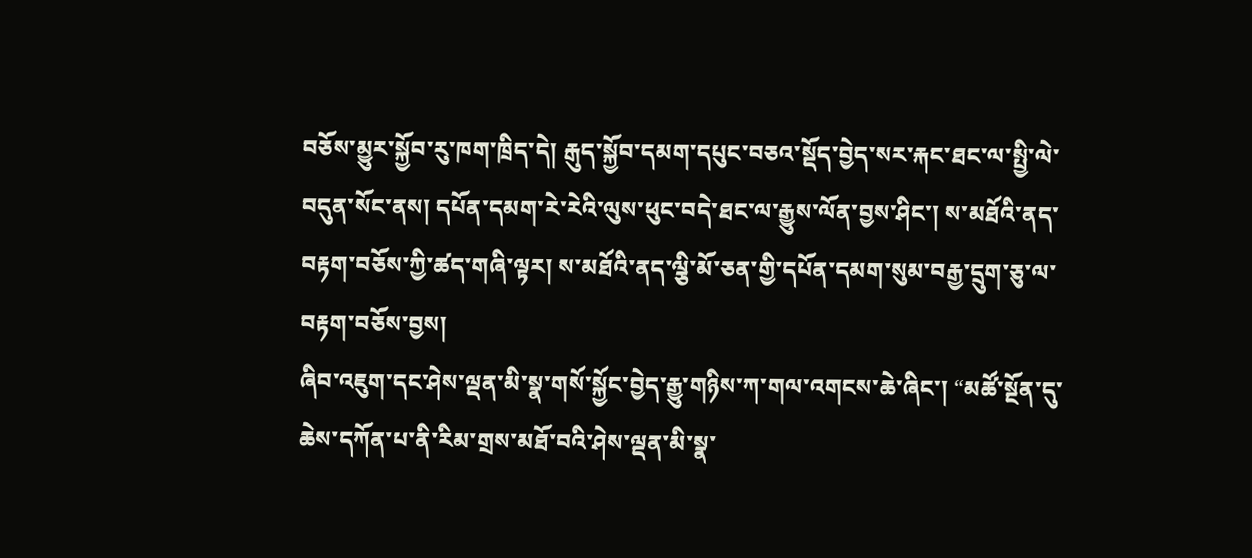བཅོས་མྱུར་སྐྱོབ་རུ་ཁག་ཁྲིད་དེ། རྒུད་སྐྱོབ་དམག་དཔུང་བཅའ་སྡོད་བྱེད་སར་རྐང་ཐང་ལ་སྤྱི་ལེ་བདུན་སོང་ནས། དཔོན་དམག་རེ་རེའི་ལུས་ཕུང་བདེ་ཐང་ལ་རྒྱུས་ལོན་བྱས་ཤིང་། ས་མཐོའི་ནད་བརྟག་བཅོས་ཀྱི་ཚད་གཞི་ལྟར། ས་མཐོའི་ནད་ལྕི་མོ་ཅན་གྱི་དཔོན་དམག་སུམ་བརྒྱ་དྲུག་ཅུ་ལ་བརྟག་བཅོས་བྱས།
ཞིབ་འཇུག་དང་ཤེས་ལྡན་མི་སྣ་གསོ་སྐྱོང་བྱེད་རྒྱུ་གཉིས་ཀ་གལ་འགངས་ཆེ་ཞིང་། “མཚོ་སྔོན་དུ་ཆེས་དཀོན་པ་ནི་རིམ་གྲས་མཐོ་བའི་ཤེས་ལྡན་མི་སྣ་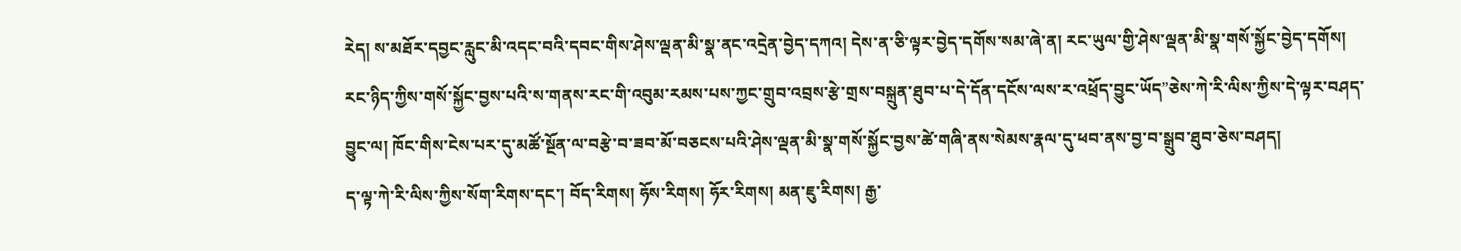རེད། ས་མཐོར་དབྱང་རླུང་མི་འདང་བའི་དབང་གིས་ཤེས་ལྡན་མི་སྣ་ནང་འདྲེན་བྱེད་དཀའ། དེས་ན་ཅི་ལྟར་བྱེད་དགོས་སམ་ཞེ་ན། རང་ཡུལ་གྱི་ཤེས་ལྡན་མི་སྣ་གསོ་སྐྱོང་བྱེད་དགོས། རང་ཉིད་ཀྱིས་གསོ་སྐྱོང་བྱས་པའི་ས་གནས་རང་གི་འབུམ་རམས་པས་ཀྱང་གྲུབ་འབྲས་རྩེ་གྲས་བསྐྲུན་ཐུབ་པ་དེ་དོན་དངོས་ལས་ར་འཕྲོད་བྱུང་ཡོད”ཅེས་ཀེ་རི་ལིས་ཀྱིས་དེ་ལྟར་བཤད་བྱུང་ལ། ཁོང་གིས་ངེས་པར་དུ་མཚོ་སྔོན་ལ་བརྩེ་བ་ཟབ་མོ་བཅངས་པའི་ཤེས་ལྡན་མི་སྣ་གསོ་སྐྱོང་བྱས་ཚེ་གཞི་ནས་སེམས་རྣལ་དུ་ཕབ་ནས་བྱ་བ་སྒྲུབ་ཐུབ་ཅེས་བཤད།
ད་ལྟ་ཀེ་རི་ལིས་ཀྱིས་སོག་རིགས་དང་། བོད་རིགས། ཧོས་རིགས། ཧོར་རིགས། མན་ཇུ་རིགས། རྒྱ་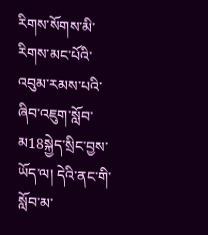རིགས་སོགས་མི་རིགས་མང་པོའི་འབུམ་རམས་པའི་ཞིབ་འཇུག་སློབ་མ18སྐྱེད་སྲིང་བྱས་ཡོད་ལ། དེའི་ནང་གི་སློབ་མ་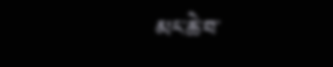མང་ཆེ་བ་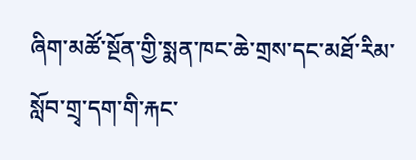ཞིག་མཚོ་སྔོན་གྱི་སྨན་ཁང་ཆེ་གྲས་དང་མཐོ་རིམ་སློབ་གྲྭ་དག་གི་རྐང་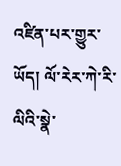འཛིན་པར་གྱུར་ཡོད། ལོ་རེར་ཀེ་རི་ལིའི་སྣེ་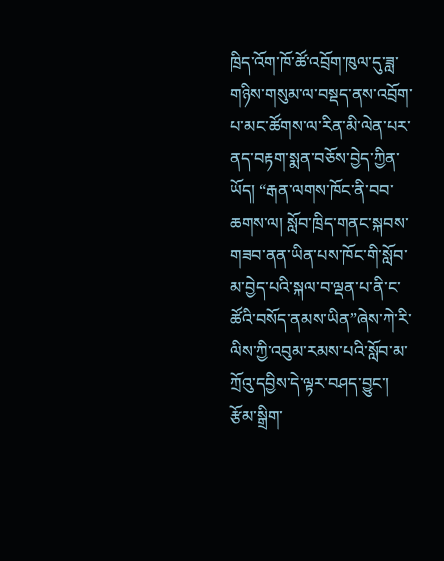ཁྲིད་འོག་ཁོ་ཚོ་འབྲོག་ཁུལ་དུ་ཟླ་གཉིས་གསུམ་ལ་བསྡད་ནས་འབྲོག་པ་མང་ཚོགས་ལ་རིན་མི་ལེན་པར་ནད་བརྟག་སྨན་བཅོས་བྱེད་ཀྱིན་ཡོད། “རྒན་ལགས་ཁོང་ནི་བབ་ཆགས་ལ། སློབ་ཁྲིད་གནང་སྐབས་གཟབ་ནན་ཡིན་པས་ཁོང་གི་སློབ་མ་བྱེད་པའི་སྐལ་བ་ལྡན་པ་ནི་ང་ཚོའི་བསོད་ནམས་ཡིན”ཞེས་ཀེ་རི་ལིས་ཀྱི་འབུམ་རམས་པའི་སློབ་མ་ཀྲོའུ་དབྱིས་དེ་ལྟར་བཤད་བྱུང་།
རྩོམ་སྒྲིག་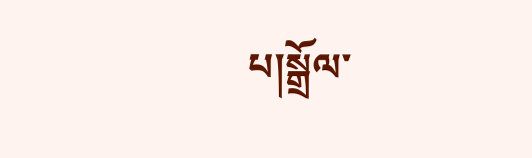པ།སྒྲོལ་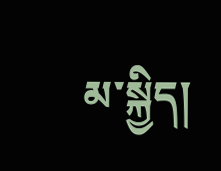མ་སྐྱིད།